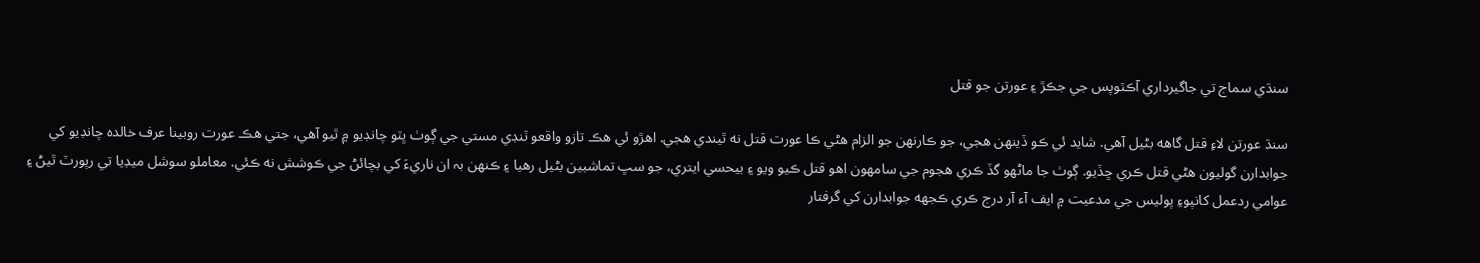سنڌي سماج تي جاگيرداري آڪٽوپس جي جڪڙ ۽ عورتن جو قتل

سنڌ عورتن لاءِ قتل گاهه بڻيل آهي. شايد ئي ڪو ڏينهن ھجي، جو ڪارنھن جو الزام ھڻي ڪا عورت قتل نه ٿيندي ھجي. اھڙو ئي ھڪ تازو واقعو ٽنڊي مستي جي ڳوٺ ڀٽو چانڊيو ۾ ٿيو آھي، جتي ھڪ عورت روبينا عرف خالده چانڊيو کي جوابدارن گوليون هڻي قتل ڪري ڇڏيو. ڳوٺ جا ماڻهو گڏ ڪري ھجوم جي سامهون اھو قتل ڪيو ويو ۽ بيحسي ايتري، جو سڀ تماشبين بڻيل رھيا ۽ ڪنھن بہ ان ناريءَ کي بچائڻ جي ڪوشش نه ڪئي. معاملو سوشل ميڊيا تي رپورٽ ٿيڻ ۽ عوامي ردعمل کانپوءِ پوليس جي مدعيت ۾ ايف آء آر درج ڪري ڪجھه جوابدارن کي گرفتار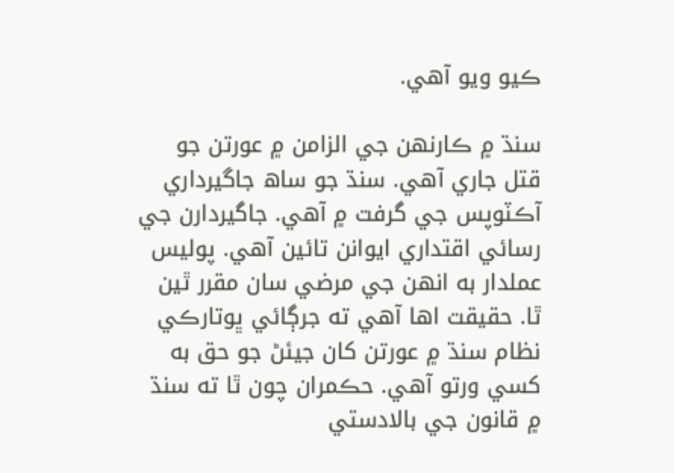ڪيو ويو آهي.

سنڌ ۾ ڪارنھن جي الزامن ۾ عورتن جو قتل جاري آهي. سنڌ جو ساھ جاگيرداري آڪٽوپس جي گرفت ۾ آھي. جاگيردارن جي رسائي اقتداري ايوانن تائين آهي. پوليس عملدار به انھن جي مرضي سان مقرر ٿين ٿا. حقيقت اها آهي ته جرڳائي ڀوتارڪي نظام سنڌ ۾ عورتن کان جيئڻ جو حق به کسي ورتو آهي. حڪمران چون ٿا ته سنڌ ۾ قانون جي بالادستي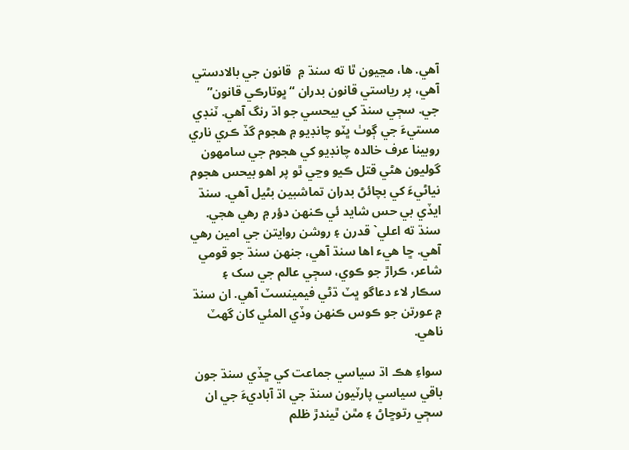آھي. ھا، مڃيون ٿا ته سنڌ ۾  قانون جي بالادستي آھي، پر رياستي قانون بدران “ڀوتارڪي قانون” جي. سڄي سنڌ کي بيحسي جو اڌ رنگ آھي. ٽنڊي مستيءَ جي ڳوٺ ڀٽو چانڊيو ۾ ھجوم گڏ ڪري ناري روبينا عرف خالده چانڊيو کي ھجوم جي سامھون گوليون هڻي قتل ڪيو وڃي ٿو پر اھو بيحس ھجوم نياڻيءَ کي بچائڻ بدران تماشبين بڻيل آهي. سنڌ ايڏي بي حس شايد ئي ڪنهن دؤر ۾ رھي ھجي. سنڌ ته اعلي` قدرن ۽ روشن روايتن جي امين رھي آھي. ڇا ھيء اھا سنڌ آھي، جنھن سنڌ جو قومي شاعر، ڪراڙ جو ڪوي، سڄي عالم جي سک ۽ سڪار لاء دعاگو ڀٽ ڌڻي فيمينسٽ آهي. ان سنڌ ۾ عورتن جو ڪوس ڪنھن وڏي المئي کان گھٽ ناھي.

سواءِ ھڪ اڌ سياسي جماعت کي ڇڏي سنڌ جون باقي سياسي پارٽيون سنڌ جي اڌ آباديءَ جي ان سڄي رتوڇاڻ ۽ مٿن ٿيندڙ ظلم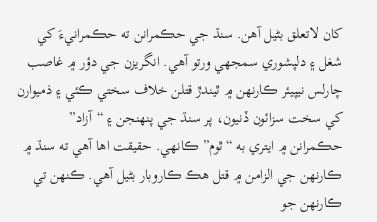کان لاتعلق بڻيل آهن. سنڌ جي حڪمرانن ته حڪمرانيءَ کي شغل ۽ دلپشوري سمجھي ورتو آهي. انگريزن جي دؤر ۾ غاصب چارلس نيپيئر ڪارنھن ۾ ٿيندڙ قتلن خلاف سختي ڪئي ۽ ذميوارن کي سخت سزائون ڏنيون، پر سنڌ جي پنھنجن ۽ “آزاد” حڪمرانن ۾ ايتري به “ٿوم” ڪانھي. حقيقت اھا آھي ته سنڌ ۾ ڪارنھن جي الزامن ۾ قتل ھڪ ڪاروبار بڻيل آهي. ڪنھن تي ڪارنھن جو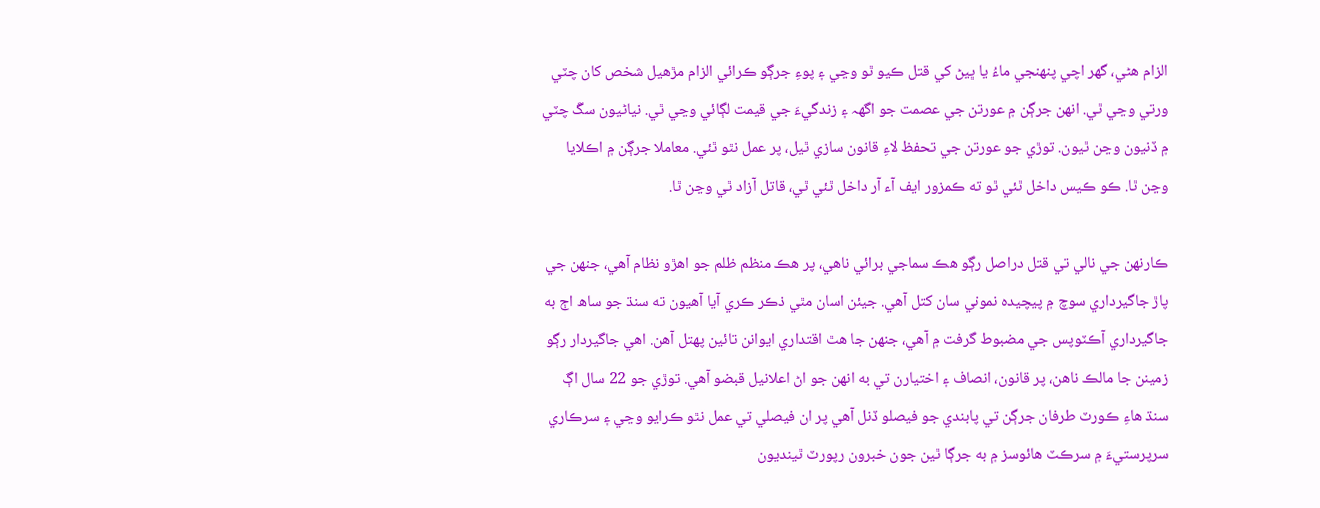الزام ھڻي، گھر اچي پنھنجي ماءُ يا ڀيڻ کي قتل ڪيو ٿو وڃي ۽ پوءِ جرڳو ڪرائي الزام مڙھيل شخص کان چٽي ورتي وڃي ٿي. انھن جرڳن ۾ عورتن جي عصمت جو اگھہ ۽ زندگيءَ جي قيمت لڳائي وڃي ٿي. نياڻيون سڱ چٽي ۾ ڏنيون وڃن ٿيون. توڙي جو عورتن جي تحفظ لاءِ قانون سازي ٿيل، پر عمل نٿو ٿئي. معاملا جرڳن ۾ اڪلايا وڃن ٿا. ڪو ڪيس داخل ٿئي ٿو ته ڪمزور ايف آء آر داخل ٿئي ٿي، قاتل آزاد ٿي وڃن ٿا.

ڪارنهن جي نالي تي قتل دراصل رڳو هڪ سماجي برائي ناهي، پر هڪ منظم ظلم جو اهڙو نظام آهي، جنهن جي پاڙ جاگيرداري سوچ ۾ پيچيده نموني سان کتل آهي. جيئن اسان مٿي ذڪر ڪري آيا آهيون ته سنڌ جو ساھ اڄ به جاگيرداري آڪٽوپس جي مضبوط گرفت ۾ آهي، جنهن جا هٿ اقتداري ايوانن تائين پهتل آهن. اهي جاگيردار رڳو زمينن جا مالڪ ناهن، پر قانون، انصاف ۽ اختيارن تي به انهن جو اڻ اعلانيل قبضو آهي. توڙي جو 22 سال اڳ سنڌ ھاءِ ڪورٽ طرفان جرڳن تي پابندي جو فيصلو ڏنل آهي پر ان فيصلي تي عمل نٿو ڪرايو وڃي ۽ سرڪاري سرپرستيءَ ۾ سرڪٽ ھائوسز ۾ به جرڳا ٿين جون خبرون رپورٽ ٿينديون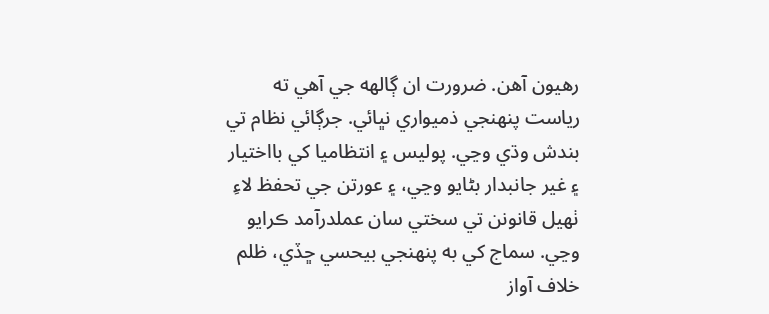رھيون آھن. ضرورت ان ڳالهه جي آهي ته رياست پنهنجي ذميواري نڀائي. جرڳائي نظام تي بندش وڌي وڃي. پوليس ۽ انتظاميا کي بااختيار ۽ غير جانبدار بڻايو وڃي، ۽ عورتن جي تحفظ لاءِ ٺهيل قانونن تي سختي سان عملدرآمد ڪرايو وڃي. سماج کي به پنهنجي بيحسي ڇڏي، ظلم خلاف آواز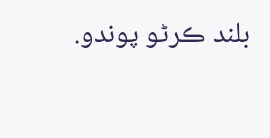بلند ڪرڻو پوندو.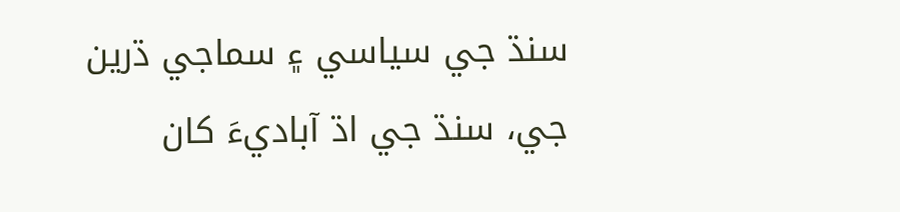سنڌ جي سياسي ۽ سماجي ڌرين جي، سنڌ جي اڌ آباديءَ کان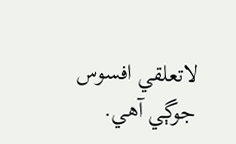لاتعلقي افسوس جوڳي آھي.